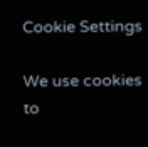Cookie Settings

We use cookies to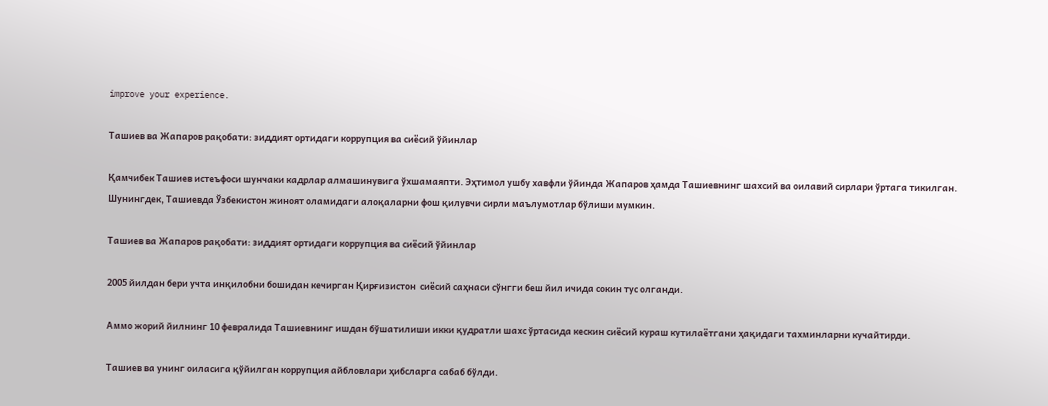improve your experience.

Ташиев ва Жапаров рақобати: зиддият ортидаги коррупция ва сиёсий ўйинлар

Қамчибек Ташиев истеъфоси шунчаки кадрлар алмашинувига ўхшамаяпти. Эҳтимол ушбу хавфли ўйинда Жапаров ҳамда Ташиевнинг шахсий ва оилавий сирлари ўртага тикилган. Шунингдек, Ташиевда Ўзбекистон жиноят оламидаги алоқаларни фош қилувчи сирли маълумотлар бўлиши мумкин.

Ташиев ва Жапаров рақобати: зиддият ортидаги коррупция ва сиёсий ўйинлар

2005 йилдан бери учта инқилобни бошидан кечирган Қирғизистон  сиёсий саҳнаси сўнгги беш йил ичида сокин тус олганди.

Аммо жорий йилнинг 10 февралида Ташиевнинг ишдан бўшатилиши икки қудратли шахс ўртасида кескин сиёсий кураш кутилаётгани ҳақидаги тахминларни кучайтирди.

Ташиев ва унинг оиласига қўйилган коррупция айбловлари ҳибсларга сабаб бўлди.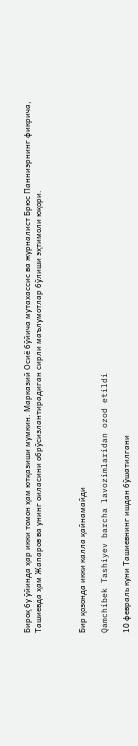Бироқ бу ўйинда ҳар икки томон ҳам ютқазиши мумкин. Марказий Осиё бўйича мутахассис ва журналист Брюс Панниэрнинг фикрича, Ташиевда ҳам Жапаров ва унинг оиласини обрўсизлантирадиган сирли маълумотлар бўлиши эҳтимоли юқори.



Бир қозонда икки калла қайнамайди

Qamchibek Tashiyev barcha lavozimlaridan ozod etildi

10 февраль куни Ташиевнинг ишдан бўшатилгани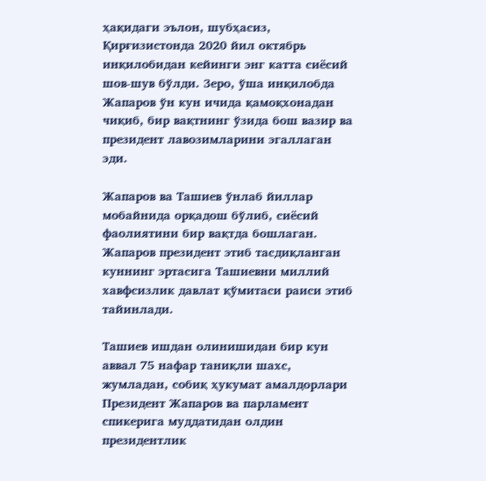ҳақидаги эълон, шубҳасиз, Қирғизистонда 2020 йил октябрь инқилобидан кейинги энг катта сиёсий шов-шув бўлди. Зеро, ўша инқилобда Жапаров ўн кун ичида қамоқхонадан чиқиб, бир вақтнинг ўзида бош вазир ва президент лавозимларини эгаллаган эди.

Жапаров ва Ташиев ўнлаб йиллар мобайнида орқадош бўлиб, сиёсий фаолиятини бир вақтда бошлаган. Жапаров президент этиб тасдиқланган куннинг эртасига Ташиевни миллий хавфсизлик давлат қўмитаси раиси этиб тайинлади.

Ташиев ишдан олинишидан бир кун аввал 75 нафар таниқли шахс, жумладан, собиқ ҳукумат амалдорлари Президент Жапаров ва парламент спикерига муддатидан олдин президентлик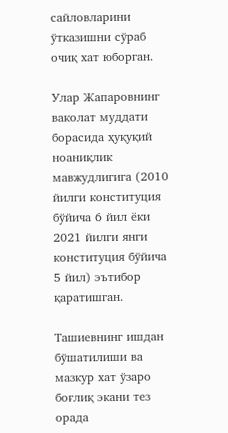сайловларини ўтказишни сўраб очиқ хат юборган.

Улар Жапаровнинг ваколат муддати борасида ҳуқуқий ноаниқлик мавжудлигига (2010 йилги конституция бўйича 6 йил ёки 2021 йилги янги конституция бўйича 5 йил) эътибор қаратишган.

Ташиевнинг ишдан бўшатилиши ва мазкур хат ўзаро боғлиқ экани тез орада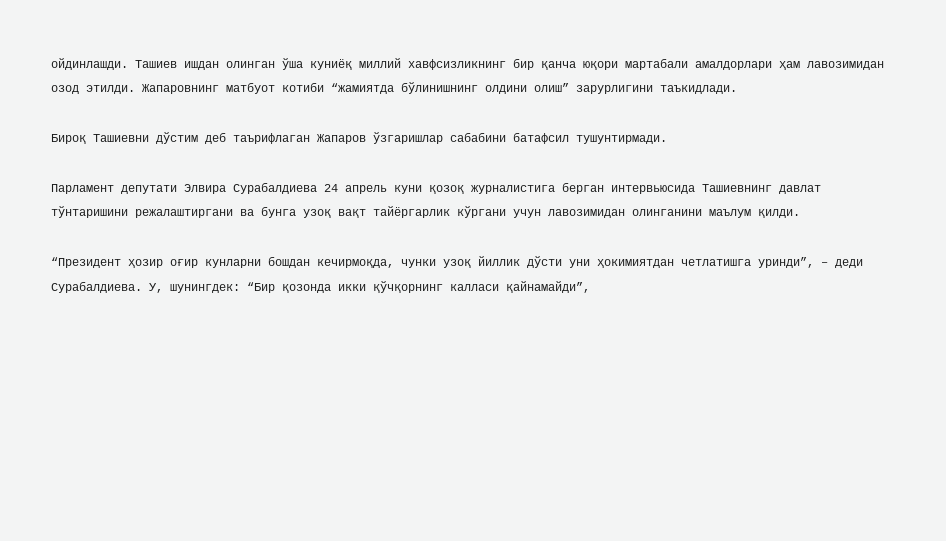ойдинлашди. Ташиев ишдан олинган ўша куниёқ миллий хавфсизликнинг бир қанча юқори мартабали амалдорлари ҳам лавозимидан озод этилди. Жапаровнинг матбуот котиби “жамиятда бўлинишнинг олдини олиш” зарурлигини таъкидлади.

Бироқ Ташиевни дўстим деб таърифлаган Жапаров ўзгаришлар сабабини батафсил тушунтирмади.

Парламент депутати Элвира Сурабалдиева 24 апрель куни қозоқ журналистига берган интервьюсида Ташиевнинг давлат тўнтаришини режалаштиргани ва бунга узоқ вақт тайёргарлик кўргани учун лавозимидан олинганини маълум қилди.

“Президент ҳозир оғир кунларни бошдан кечирмоқда, чунки узоқ йиллик дўсти уни ҳокимиятдан четлатишга уринди”, – деди Сурабалдиева. У, шунингдек: “Бир қозонда икки қўчқорнинг калласи қайнамайди”,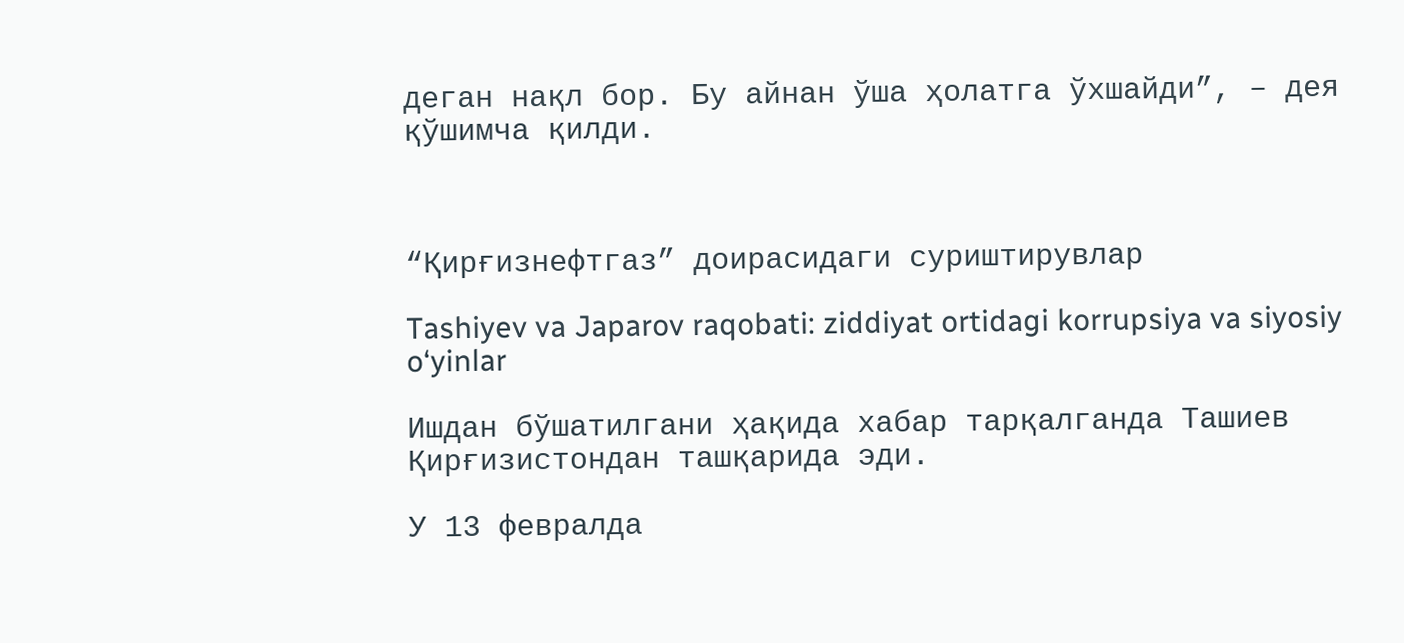деган нақл бор. Бу айнан ўша ҳолатга ўхшайди”, – дея қўшимча қилди.



“Қирғизнефтгаз” доирасидаги суриштирувлар

Tashiyev va Japarov raqobati: ziddiyat ortidagi korrupsiya va siyosiy o‘yinlar

Ишдан бўшатилгани ҳақида хабар тарқалганда Ташиев Қирғизистондан ташқарида эди.

У 13 февралда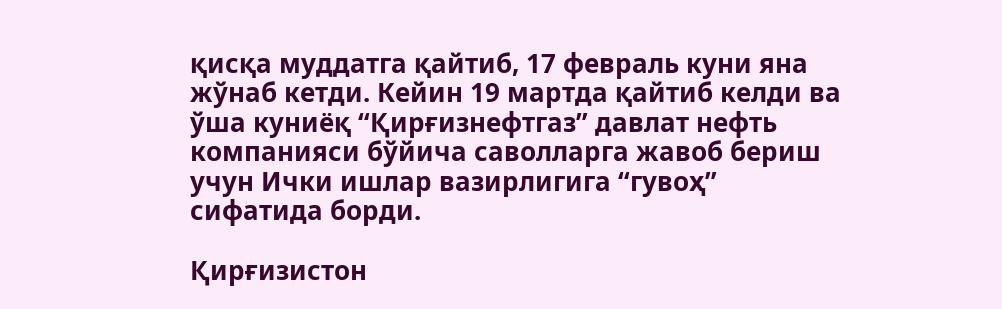қисқа муддатга қайтиб, 17 февраль куни яна жўнаб кетди. Кейин 19 мартда қайтиб келди ва ўша куниёқ “Қирғизнефтгаз” давлат нефть компанияси бўйича саволларга жавоб бериш учун Ички ишлар вазирлигига “гувоҳ” сифатида борди.

Қирғизистон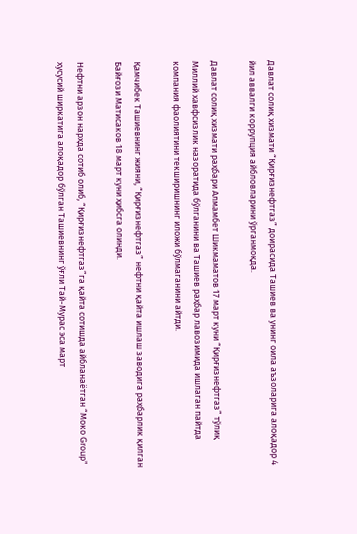Давлат солиқ хизмати “Қирғизнефтгаз” доирасида Ташиев ва унинг оила аъзоларига алоқадор 4 йил аввалги коррупция айбловларини ўрганмоқда.

Давлат солиқ хизмати раҳбари Алмамбет Шикмаматов 17 март куни “Қирғизнефтгаз” тўлиқ Миллий хавфсизлик назоратида бўлганини ва Ташиев раҳбар лавозимида ишлаган пайтда компания фаолиятини текширишнинг иложи бўлмаганини айтди.

Қамчибек Ташиевнинг жияни, “Қирғизнефтгаз” нефтни қайта ишлаш заводига раҳбарлик қилган Байғози Матисаков 18 март куни ҳибсга олинди.

Нефтни арзон нархда сотиб олиб, “Қирғизнефтгаз”га қайта сотишда айбланаётган “Моко Group” хусусий ширкатига алоқадор бўлган Ташиевнинг ўғли Тай-Мурас эса март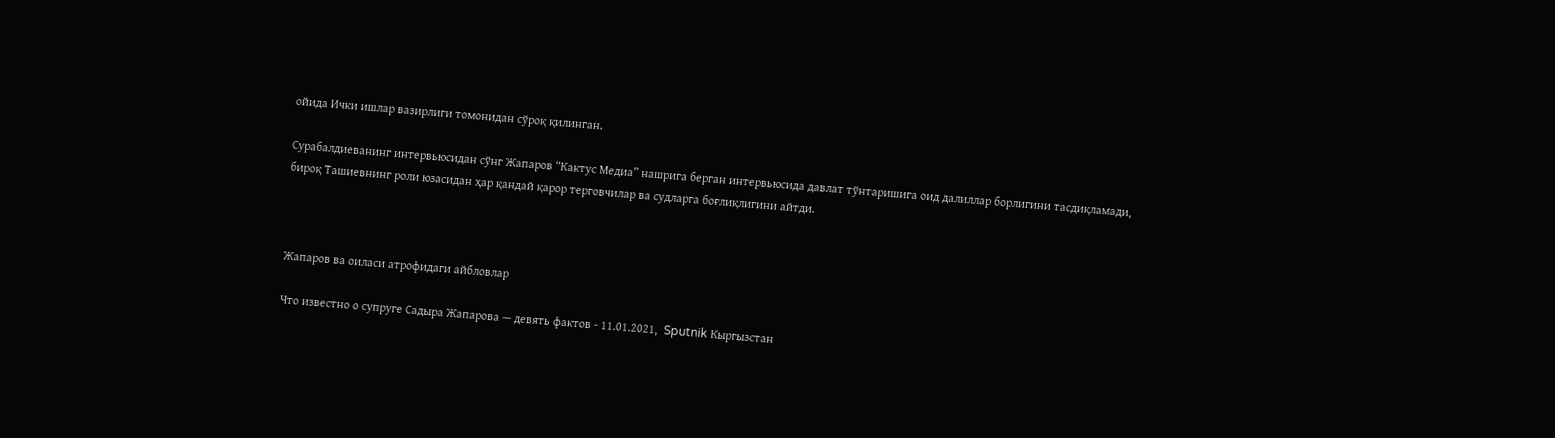ойида Ички ишлар вазирлиги томонидан сўроқ қилинган.

Сурабалдиеванинг интервьюсидан сўнг Жапаров “Кактус Медиа” нашрига берган интервьюсида давлат тўнтаришига оид далиллар борлигини тасдиқламади, бироқ Ташиевнинг роли юзасидан ҳар қандай қарор терговчилар ва судларга боғлиқлигини айтди.



Жапаров ва оиласи атрофидаги айбловлар

Что известно о супруге Садыра Жапарова — девять фактов - 11.01.2021,  Sputnik Кыргызстан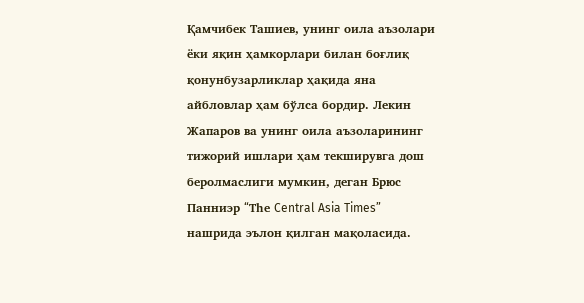Қамчибек Ташиев, унинг оила аъзолари ёки яқин ҳамкорлари билан боғлиқ қонунбузарликлар ҳақида яна айбловлар ҳам бўлса бордир. Лекин Жапаров ва унинг оила аъзоларининг тижорий ишлари ҳам текширувга дош беролмаслиги мумкин, деган Брюс Панниэр “Thе Central Asia Times” нашрида эълон қилган мақоласида.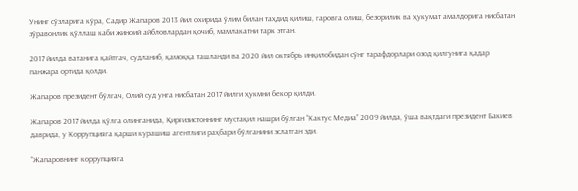Унинг сўзларига кўра, Садир Жапаров 2013 йил охирида ўлим билан таҳдид қилиш, гаровга олиш, безорилик ва ҳукумат амалдорига нисбатан зўравонлик қўллаш каби жиноий айбловлардан қочиб, мамлакатни тарк этган.

2017 йилда ватанига қайтгач, судланиб, қамоққа ташланди ва 2020 йил октябрь инқилобидан сўнг тарафдорлари озод қилгунига қадар панжара ортида қолди.

Жапаров президент бўлгач, Олий суд унга нисбатан 2017 йилги ҳукмни бекор қилди.

Жапаров 2017 йилда қўлга олинганида, Қирғизистоннинг мустақил нашри бўлган “Кактус Медиа” 2009 йилда, ўша вақтдаги президент Бакиев даврида, у Коррупцияга қарши курашиш агентлиги раҳбари бўлганини эслатган эди.

“Жапаровнинг коррупцияга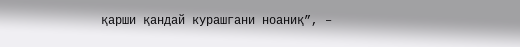қарши қандай курашгани ноаниқ”, –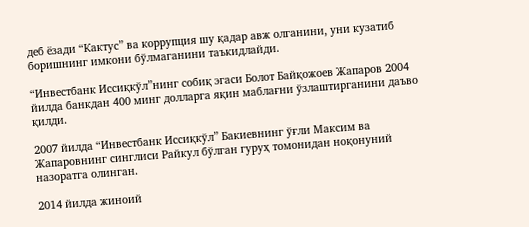деб ёзади “Кактус” ва коррупция шу қадар авж олганини, уни кузатиб боришнинг имкони бўлмаганини таъкидлайди.

“Инвестбанк Иссиқкўл”нинг собиқ эгаси Болот Байқожоев Жапаров 2004 йилда банкдан 400 минг долларга яқин маблағни ўзлаштирганини даъво қилди.

2007 йилда “Инвестбанк Иссиқкўл” Бакиевнинг ўғли Максим ва Жапаровнинг синглиси Райкул бўлган гуруҳ томонидан ноқонуний назоратга олинган.

2014 йилда жиноий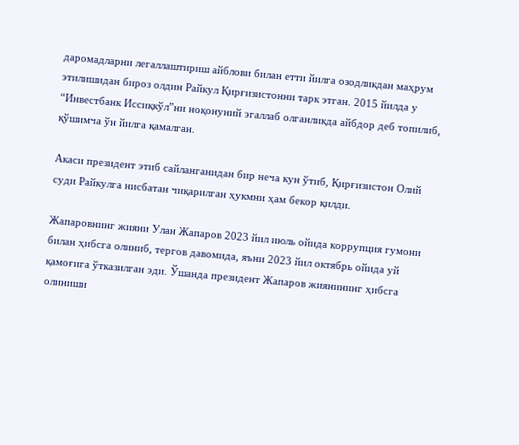даромадларни легаллаштириш айблови билан етти йилга озодликдан маҳрум этилишидан бироз олдин Райкул Қирғизистонни тарк этган. 2015 йилда у “Инвестбанк Иссиқкўл”ни ноқонуний эгаллаб олганликда айбдор деб топилиб, қўшимча ўн йилга қамалган.

Акаси президент этиб сайланганидан бир неча кун ўтиб, Қирғизистон Олий суди Райкулга нисбатан чиқарилган ҳукмни ҳам бекор қилди.

Жапаровнинг жияни Улан Жапаров 2023 йил июль ойида коррупция гумони билан ҳибсга олиниб, тергов давомида, яъни 2023 йил октябрь ойида уй қамоғига ўтказилган эди. Ўшанда президент Жапаров жиянининг ҳибсга олиниши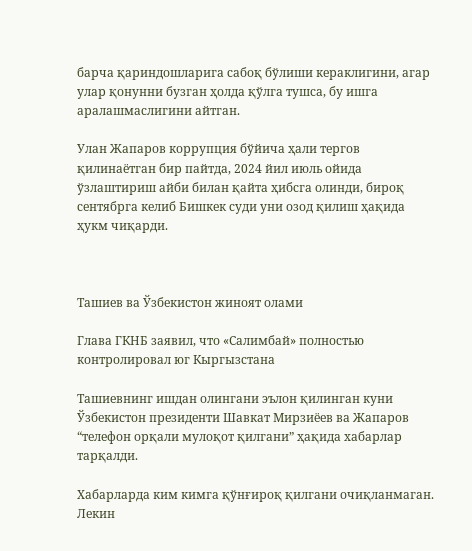барча қариндошларига сабоқ бўлиши кераклигини, агар улар қонунни бузган ҳолда қўлга тушса, бу ишга аралашмаслигини айтган.

Улан Жапаров коррупция бўйича ҳали тергов қилинаётган бир пайтда, 2024 йил июль ойида ўзлаштириш айби билан қайта ҳибсга олинди, бироқ сентябрга келиб Бишкек суди уни озод қилиш ҳақида ҳукм чиқарди.



Ташиев ва Ўзбекистон жиноят олами

Глава ГКНБ заявил, что «Салимбай» полностью контролировал юг Кыргызстана

Ташиевнинг ишдан олингани эълон қилинган куни Ўзбекистон президенти Шавкат Мирзиёев ва Жапаров “телефон орқали мулоқот қилгани” ҳақида хабарлар тарқалди.

Хабарларда ким кимга қўнғироқ қилгани очиқланмаган. Лекин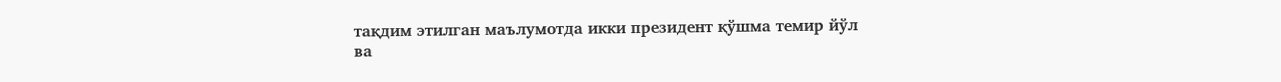тақдим этилган маълумотда икки президент қўшма темир йўл ва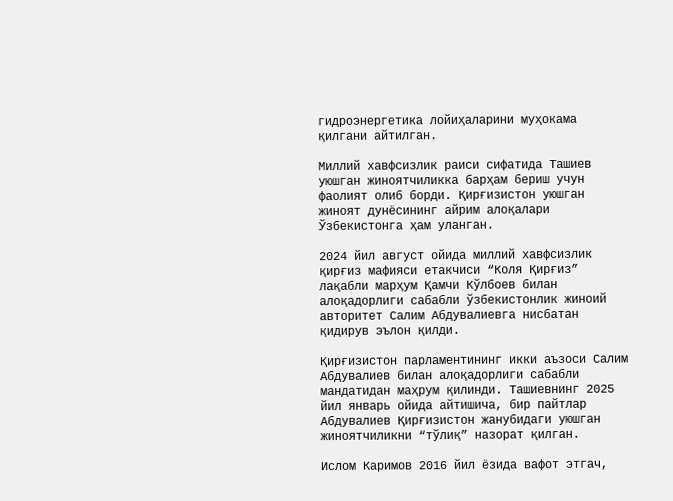гидроэнергетика лойиҳаларини муҳокама қилгани айтилган.

Миллий хавфсизлик раиси сифатида Ташиев уюшган жиноятчиликка барҳам бериш учун фаолият олиб борди. Қирғизистон уюшган жиноят дунёсининг айрим алоқалари Ўзбекистонга ҳам уланган.

2024 йил август ойида миллий хавфсизлик қирғиз мафияси етакчиси “Коля Қирғиз” лақабли марҳум Қамчи Кўлбоев билан алоқадорлиги сабабли ўзбекистонлик жиноий авторитет Салим Абдувалиевга нисбатан қидирув эълон қилди.

Қирғизистон парламентининг икки аъзоси Салим Абдувалиев билан алоқадорлиги сабабли мандатидан маҳрум қилинди. Ташиевнинг 2025 йил январь ойида айтишича, бир пайтлар Абдувалиев Қирғизистон жанубидаги уюшган жиноятчиликни “тўлиқ” назорат қилган.

Ислом Каримов 2016 йил ёзида вафот этгач,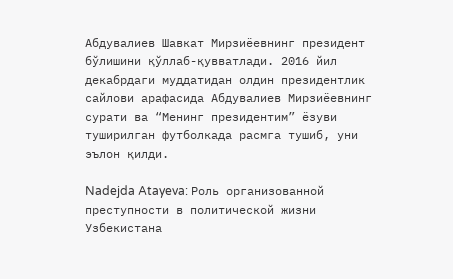Абдувалиев Шавкат Мирзиёевнинг президент бўлишини қўллаб-қувватлади. 2016 йил декабрдаги муддатидан олдин президентлик сайлови арафасида Абдувалиев Мирзиёевнинг сурати ва “Менинг президентим” ёзуви туширилган футболкада расмга тушиб, уни эълон қилди.

Nadejda Atayeva: Роль организованной преступности в политической жизни  Узбекистана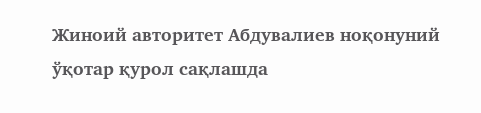Жиноий авторитет Абдувалиев ноқонуний ўқотар қурол сақлашда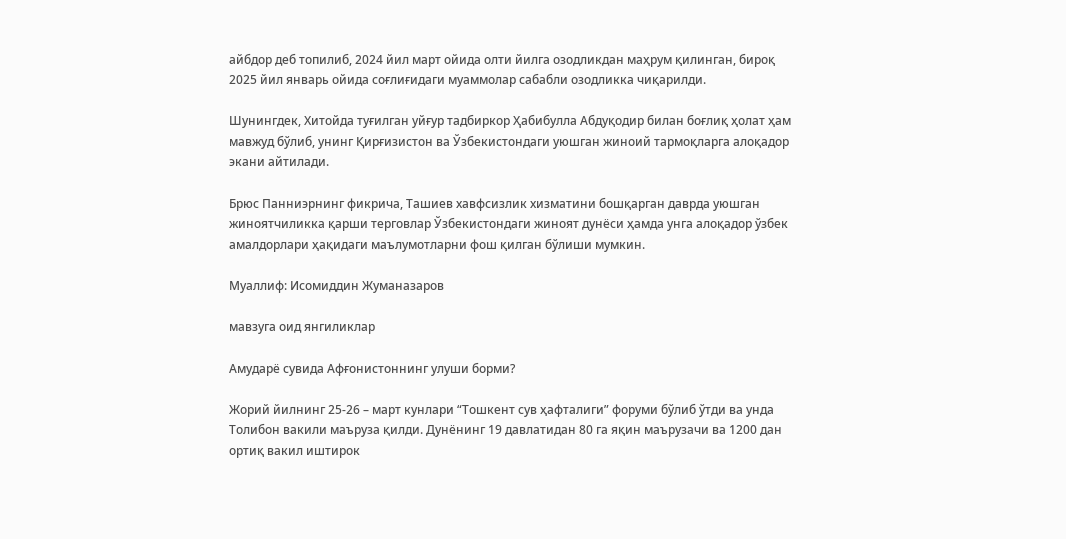айбдор деб топилиб, 2024 йил март ойида олти йилга озодликдан маҳрум қилинган, бироқ 2025 йил январь ойида соғлиғидаги муаммолар сабабли озодликка чиқарилди.

Шунингдек, Хитойда туғилган уйғур тадбиркор Ҳабибулла Абдуқодир билан боғлиқ ҳолат ҳам мавжуд бўлиб, унинг Қирғизистон ва Ўзбекистондаги уюшган жиноий тармоқларга алоқадор экани айтилади.

Брюс Панниэрнинг фикрича, Ташиев хавфсизлик хизматини бошқарган даврда уюшган жиноятчиликка қарши терговлар Ўзбекистондаги жиноят дунёси ҳамда унга алоқадор ўзбек амалдорлари ҳақидаги маълумотларни фош қилган бўлиши мумкин.

Муаллиф: Исомиддин Жуманазаров

мавзуга оид янгиликлар

Амударё сувида Афғонистоннинг улуши борми?

Жорий йилнинг 25-26 – март кунлари “Тошкент сув ҳафталиги” форуми бўлиб ўтди ва унда Толибон вакили маъруза қилди. Дунёнинг 19 давлатидан 80 га яқин маърузачи ва 1200 дан ортиқ вакил иштирок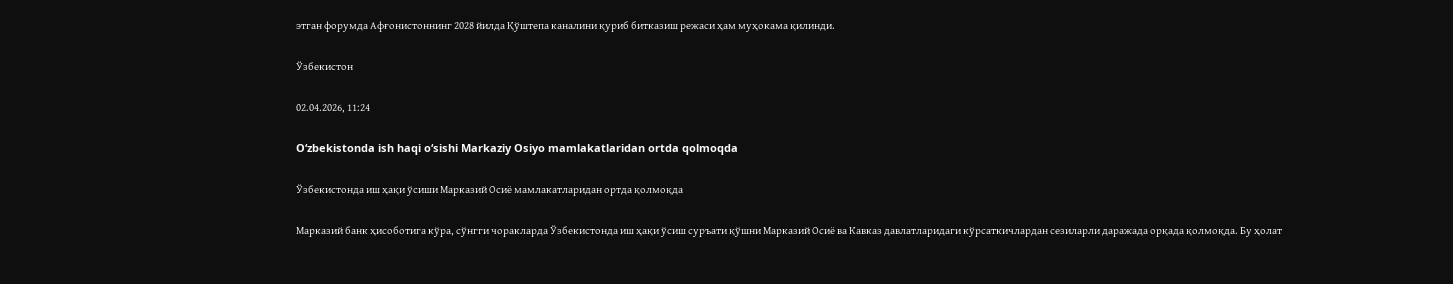этган форумда Афғонистоннинг 2028 йилда Қўштепа каналини қуриб битказиш режаси ҳам муҳокама қилинди.

Ўзбекистон

02.04.2026, 11:24

Oʻzbekistonda ish haqi oʻsishi Markaziy Osiyo mamlakatlaridan ortda qolmoqda

Ўзбекистонда иш ҳақи ўсиши Марказий Осиё мамлакатларидан ортда қолмоқда

Марказий банк ҳисоботига кўра, сўнгги чоракларда Ўзбекистонда иш ҳақи ўсиш суръати қўшни Марказий Осиё ва Кавказ давлатларидаги кўрсаткичлардан сезиларли даражада орқада қолмоқда. Бу ҳолат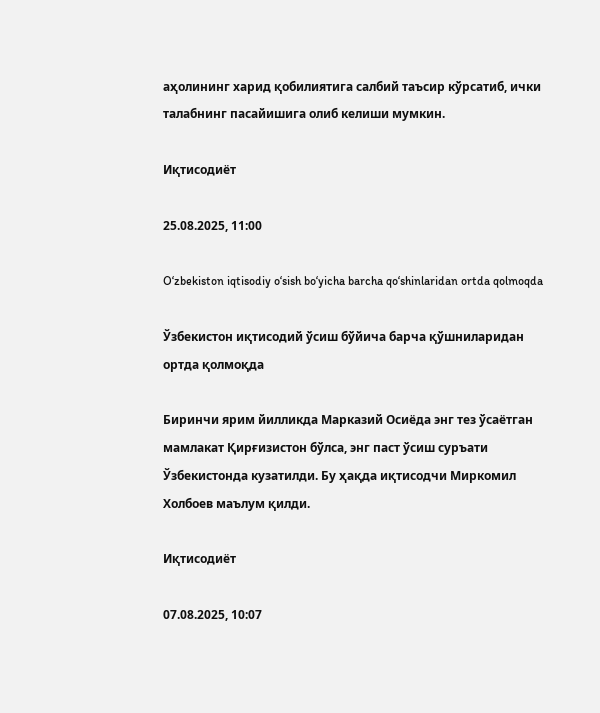аҳолининг харид қобилиятига салбий таъсир кўрсатиб, ички талабнинг пасайишига олиб келиши мумкин.

Иқтисодиёт

25.08.2025, 11:00

Oʻzbekiston iqtisodiy oʻsish boʻyicha barcha qoʻshinlaridan ortda qolmoqda

Ўзбекистон иқтисодий ўсиш бўйича барча қўшниларидан ортда қолмоқда

Биринчи ярим йилликда Марказий Осиёда энг тез ўсаётган мамлакат Қирғизистон бўлса, энг паст ўсиш суръати Ўзбекистонда кузатилди. Бу ҳақда иқтисодчи Миркомил Холбоев маълум қилди.

Иқтисодиёт

07.08.2025, 10:07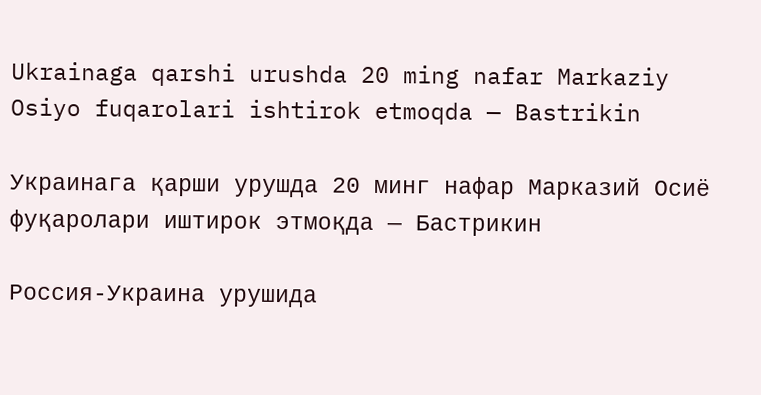Ukrainaga qarshi urushda 20 ming nafar Markaziy Osiyo fuqarolari ishtirok etmoqda — Bastrikin

Украинага қарши урушда 20 минг нафар Марказий Осиё фуқаролари иштирок этмоқда — Бастрикин

Россия-Украина урушида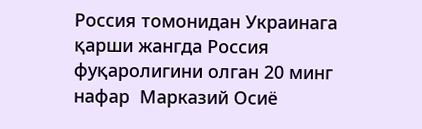Россия томонидан Украинага қарши жангда Россия фуқаролигини олган 20 минг нафар  Марказий Осиё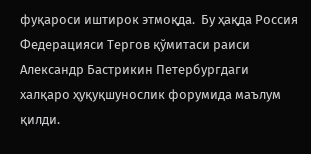фуқароси иштирок этмоқда.  Бу ҳақда Россия Федерацияси Тергов қўмитаси раиси Александр Бастрикин Петербургдаги халқаро ҳуқуқшунослик форумида маълум қилди.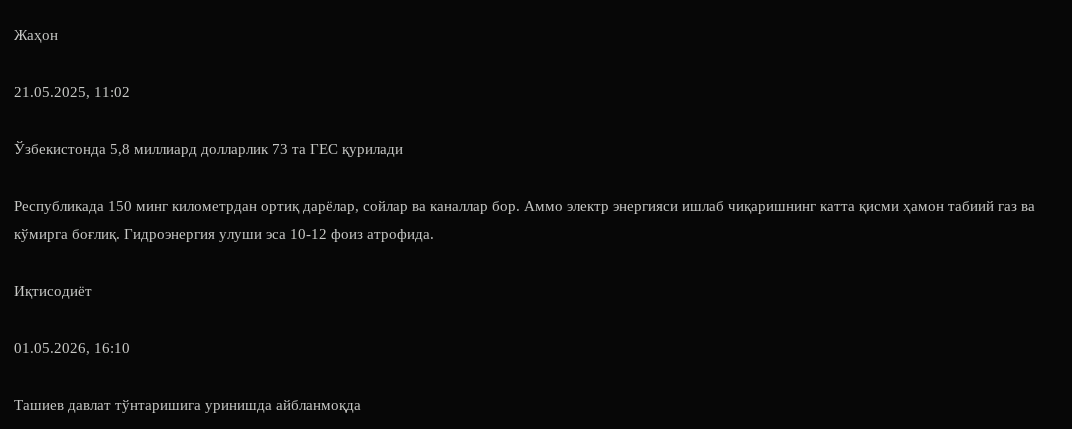Жаҳон

21.05.2025, 11:02

Ўзбекистонда 5,8 миллиард долларлик 73 та ГЕС қурилади

Республикада 150 минг километрдан ортиқ дарёлар, сойлар ва каналлар бор. Аммо электр энергияси ишлаб чиқаришнинг катта қисми ҳамон табиий газ ва кўмирга боғлиқ. Гидроэнергия улуши эса 10-12 фоиз атрофида.

Иқтисодиёт

01.05.2026, 16:10

Ташиев давлат тўнтаришига уринишда айбланмоқда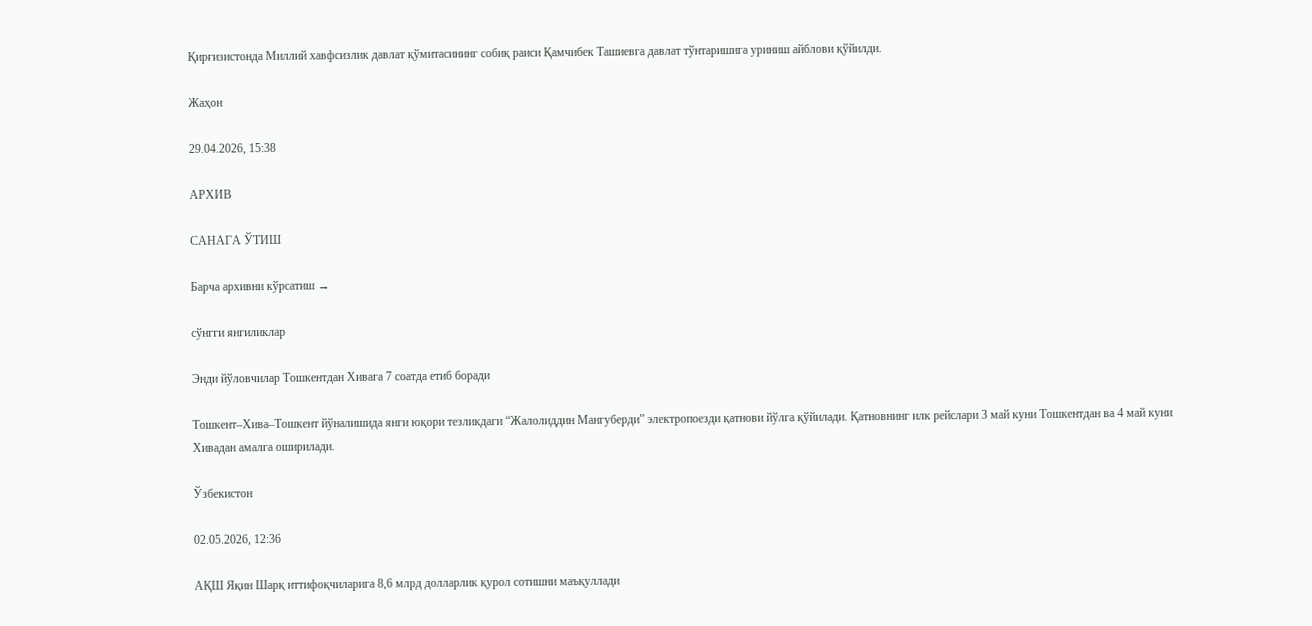Қирғизистонда Миллий хавфсизлик давлат қўмитасининг собиқ раиси Қамчибек Ташиевга давлат тўнтаришига уриниш айблови қўйилди.

Жаҳон

29.04.2026, 15:38

АРХИВ

САНАГА ЎТИШ

Барча архивни кўрсатиш →

сўнгги янгиликлар

Энди йўловчилар Тошкентдан Хивага 7 соатда етиб боради

Тошкент–Хива–Тошкент йўналишида янги юқори тезликдаги “Жалолиддин Мангуберди” электропоезди қатнови йўлга қўйилади. Қатновнинг илк рейслари 3 май куни Тошкентдан ва 4 май куни Хивадан амалга оширилади.

Ўзбекистон

02.05.2026, 12:36

АҚШ Яқин Шарқ иттифоқчиларига 8,6 млрд долларлик қурол сотишни маъқуллади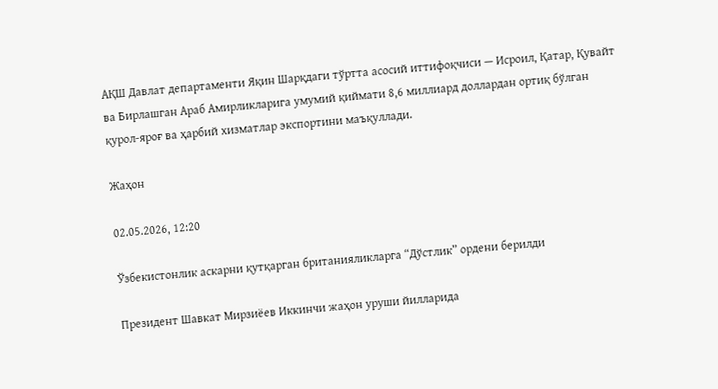АҚШ Давлат департаменти Яқин Шарқдаги тўртта асосий иттифоқчиси — Исроил, Қатар, Қувайт ва Бирлашган Араб Амирликларига умумий қиймати 8,6 миллиард доллардан ортиқ бўлган қурол-яроғ ва ҳарбий хизматлар экспортини маъқуллади.

Жаҳон

02.05.2026, 12:20

Ўзбекистонлик аскарни қутқарган британияликларга “Дўстлик” ордени берилди

Президент Шавкат Мирзиёев Иккинчи жаҳон уруши йилларида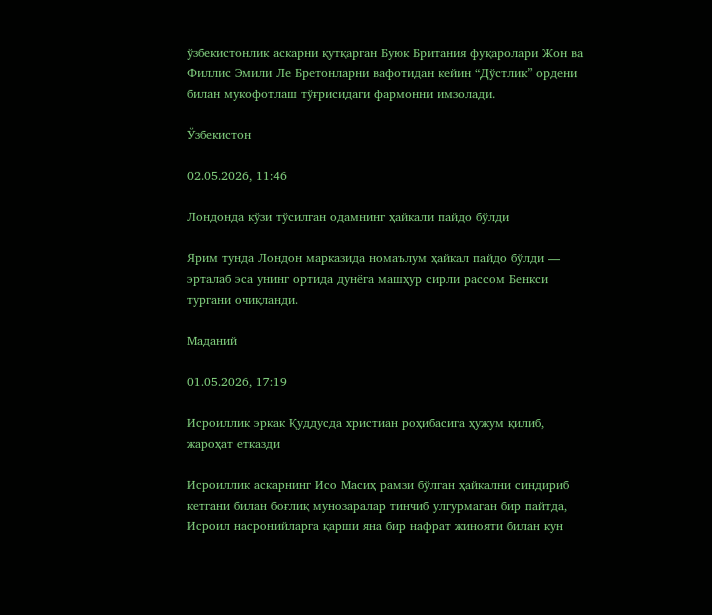ўзбекистонлик аскарни қутқарган Буюк Британия фуқаролари Жон ва Филлис Эмили Ле Бретонларни вафотидан кейин “Дўстлик” ордени билан мукофотлаш тўғрисидаги фармонни имзолади.

Ўзбекистон

02.05.2026, 11:46

Лондонда кўзи тўсилган одамнинг ҳайкали пайдо бўлди

Ярим тунда Лондон марказида номаълум ҳайкал пайдо бўлди — эрталаб эса унинг ортида дунёга машҳур сирли рассом Бенкси тургани очиқланди.

Маданий

01.05.2026, 17:19

Исроиллик эркак Қуддусда христиан роҳибасига ҳужум қилиб, жароҳат етказди

Исроиллик аскарнинг Исо Масиҳ рамзи бўлган ҳайкални синдириб кетгани билан боғлиқ мунозаралар тинчиб улгурмаган бир пайтда, Исроил насронийларга қарши яна бир нафрат жинояти билан кун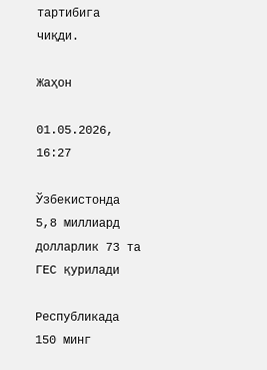тартибига чиқди.

Жаҳон

01.05.2026, 16:27

Ўзбекистонда 5,8 миллиард долларлик 73 та ГЕС қурилади

Республикада 150 минг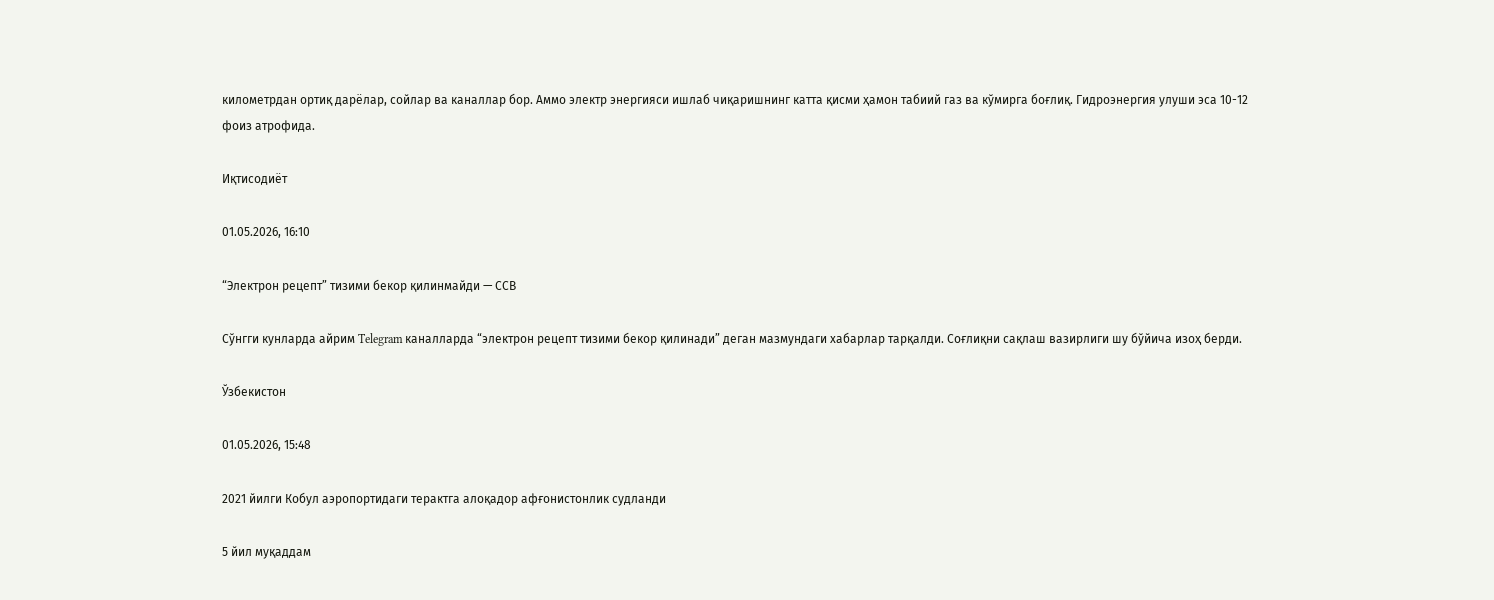километрдан ортиқ дарёлар, сойлар ва каналлар бор. Аммо электр энергияси ишлаб чиқаришнинг катта қисми ҳамон табиий газ ва кўмирга боғлиқ. Гидроэнергия улуши эса 10-12 фоиз атрофида.

Иқтисодиёт

01.05.2026, 16:10

“Электрон рецепт” тизими бекор қилинмайди — ССВ

Сўнгги кунларда айрим Telegram каналларда “электрон рецепт тизими бекор қилинади” деган мазмундаги хабарлар тарқалди. Соғлиқни сақлаш вазирлиги шу бўйича изоҳ берди.

Ўзбекистон

01.05.2026, 15:48

2021 йилги Кобул аэропортидаги терактга алоқадор афғонистонлик судланди

5 йил муқаддам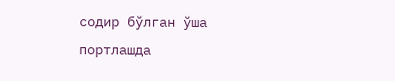содир бўлган ўша портлашда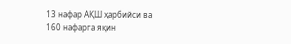13 нафар АҚШ ҳарбийси ва 160 нафарга яқин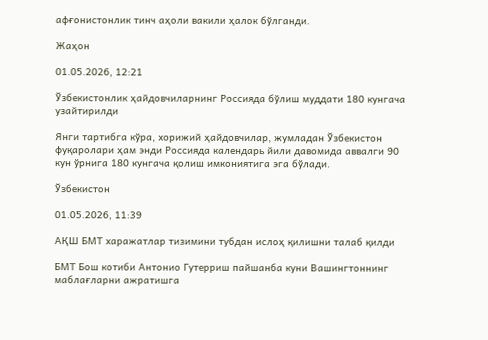афғонистонлик тинч аҳоли вакили ҳалок бўлганди.

Жаҳон

01.05.2026, 12:21

Ўзбекистонлик ҳайдовчиларнинг Россияда бўлиш муддати 180 кунгача узайтирилди

Янги тартибга кўра, хорижий ҳайдовчилар, жумладан Ўзбекистон фуқаролари ҳам энди Россияда календарь йили давомида аввалги 90 кун ўрнига 180 кунгача қолиш имкониятига эга бўлади.

Ўзбекистон

01.05.2026, 11:39

АҚШ БМТ харажатлар тизимини тубдан ислоҳ қилишни талаб қилди

БМТ Бош котиби Антонио Гутерриш пайшанба куни Вашингтоннинг маблағларни ажратишга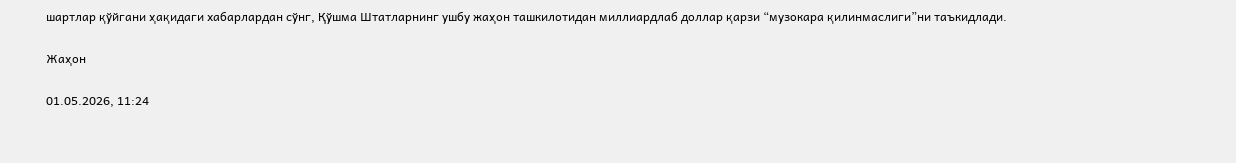шартлар қўйгани ҳақидаги хабарлардан сўнг, Қўшма Штатларнинг ушбу жаҳон ташкилотидан миллиардлаб доллар қарзи “музокара қилинмаслиги”ни таъкидлади.

Жаҳон

01.05.2026, 11:24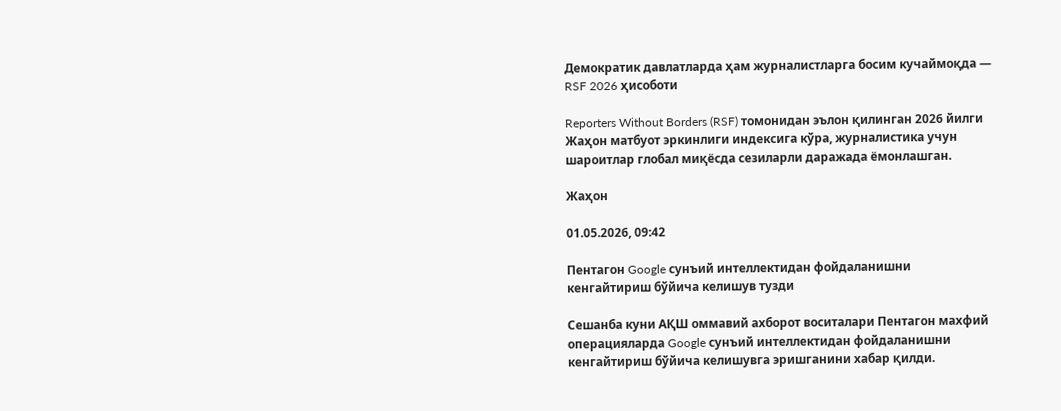Демократик давлатларда ҳам журналистларга босим кучаймоқда — RSF 2026 ҳисоботи

Reporters Without Borders (RSF) томонидан эълон қилинган 2026 йилги Жаҳон матбуот эркинлиги индексига кўра, журналистика учун шароитлар глобал миқёсда сезиларли даражада ёмонлашган.

Жаҳон

01.05.2026, 09:42

Пентагон Google сунъий интеллектидан фойдаланишни кенгайтириш бўйича келишув тузди

Сешанба куни АҚШ оммавий ахборот воситалари Пентагон махфий операцияларда Google сунъий интеллектидан фойдаланишни кенгайтириш бўйича келишувга эришганини хабар қилди.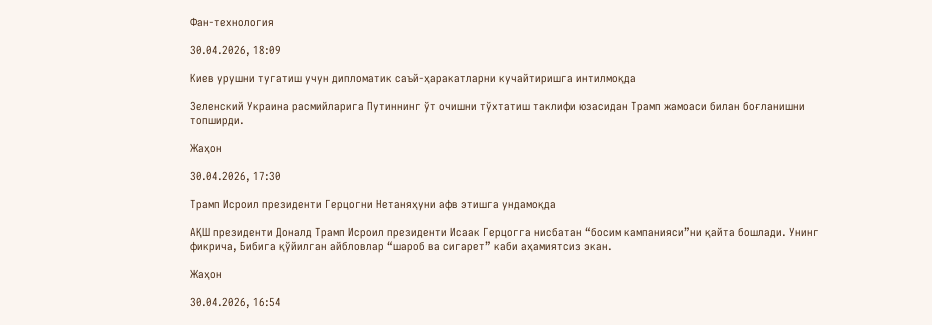Фан-технология

30.04.2026, 18:09

Киев урушни тугатиш учун дипломатик саъй-ҳаракатларни кучайтиришга интилмоқда

Зеленский Украина расмийларига Путиннинг ўт очишни тўхтатиш таклифи юзасидан Трамп жамоаси билан боғланишни топширди.

Жаҳон

30.04.2026, 17:30

Трамп Исроил президенти Герцогни Нетаняҳуни афв этишга ундамоқда

АҚШ президенти Доналд Трамп Исроил президенти Исаак Герцогга нисбатан “босим кампанияси”ни қайта бошлади. Унинг фикрича, Бибига қўйилган айбловлар “шароб ва сигарет” каби аҳамиятсиз экан.

Жаҳон

30.04.2026, 16:54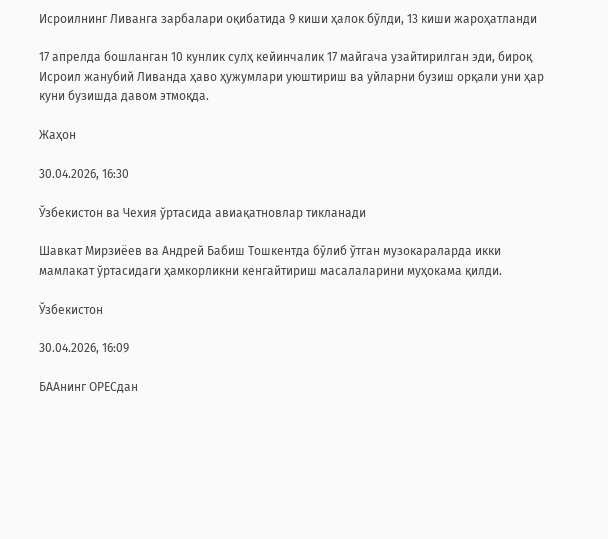Исроилнинг Ливанга зарбалари оқибатида 9 киши ҳалок бўлди, 13 киши жароҳатланди

17 апрелда бошланган 10 кунлик сулҳ кейинчалик 17 майгача узайтирилган эди, бироқ Исроил жанубий Ливанда ҳаво ҳужумлари уюштириш ва уйларни бузиш орқали уни ҳар куни бузишда давом этмоқда.

Жаҳон

30.04.2026, 16:30

Ўзбекистон ва Чехия ўртасида авиақатновлар тикланади

Шавкат Мирзиёев ва Андрей Бабиш Тошкентда бўлиб ўтган музокараларда икки мамлакат ўртасидаги ҳамкорликни кенгайтириш масалаларини муҳокама қилди.

Ўзбекистон

30.04.2026, 16:09

БААнинг ОPЕCдан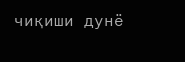чиқиши дунё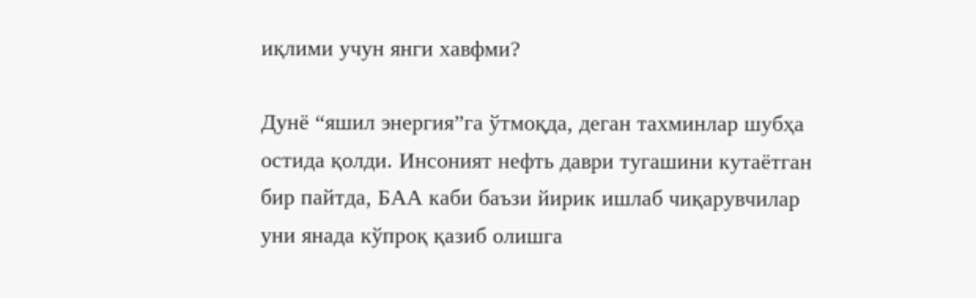иқлими учун янги хавфми?

Дунё “яшил энергия”га ўтмоқда, деган тахминлар шубҳа остида қолди. Инсоният нефть даври тугашини кутаётган бир пайтда, БАА каби баъзи йирик ишлаб чиқарувчилар уни янада кўпроқ қазиб олишга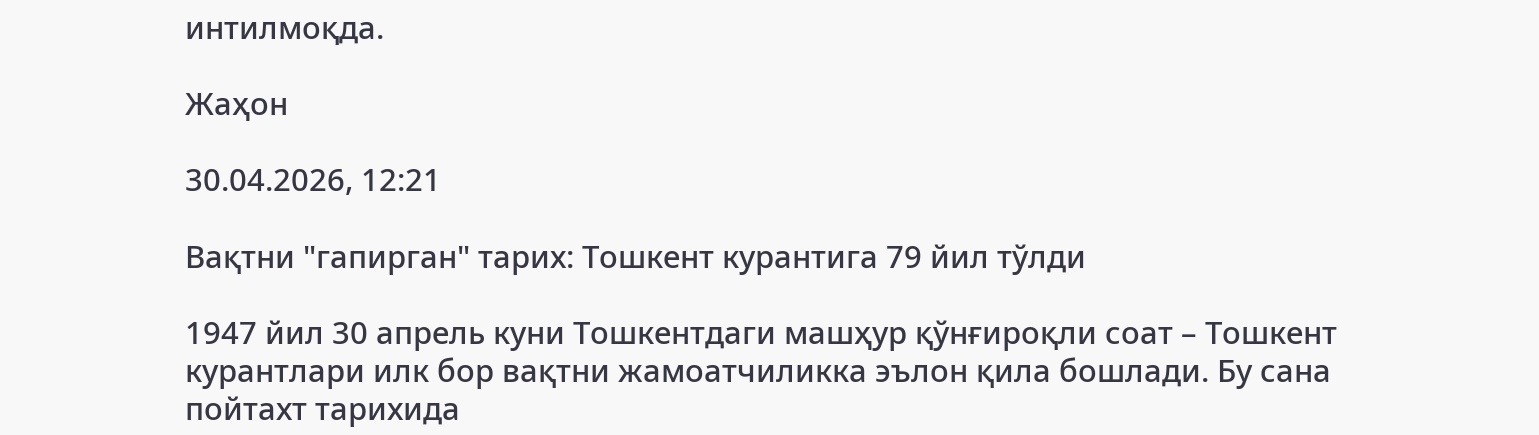интилмоқда.

Жаҳон

30.04.2026, 12:21

Вақтни "гапирган" тарих: Тошкент курантига 79 йил тўлди

1947 йил 30 апрель куни Тошкентдаги машҳур қўнғироқли соат – Тошкент курантлари илк бор вақтни жамоатчиликка эълон қила бошлади. Бу сана пойтахт тарихида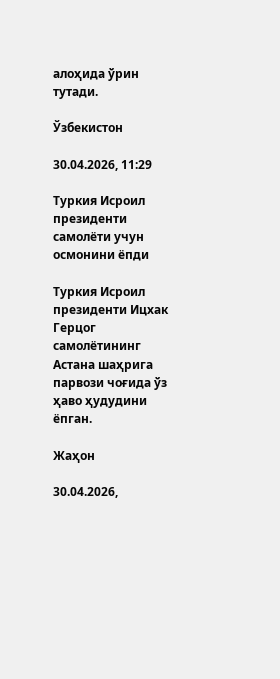алоҳида ўрин тутади.

Ўзбекистон

30.04.2026, 11:29

Туркия Исроил президенти самолёти учун осмонини ёпди

Туркия Исроил президенти Ицхак Герцог самолётининг Астана шаҳрига парвози чоғида ўз ҳаво ҳудудини ёпган.

Жаҳон

30.04.2026,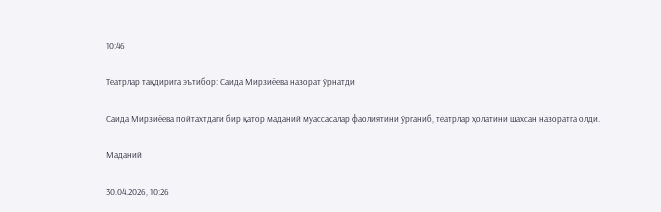10:46

Театрлар тақдирига эътибор: Саида Мирзиёева назорат ўрнатди

Саида Мирзиёева пойтахтдаги бир қатор маданий муассасалар фаолиятини ўрганиб, театрлар ҳолатини шахсан назоратга олди.

Маданий

30.04.2026, 10:26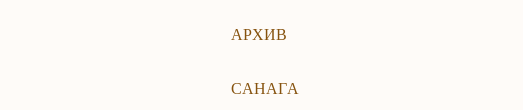АРХИВ

САНАГА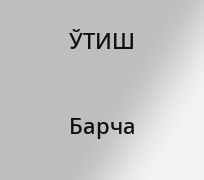ЎТИШ

Барча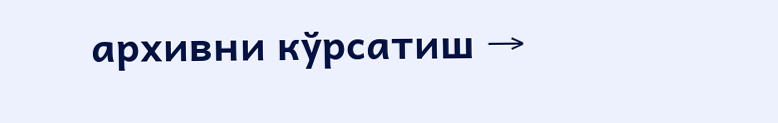архивни кўрсатиш →